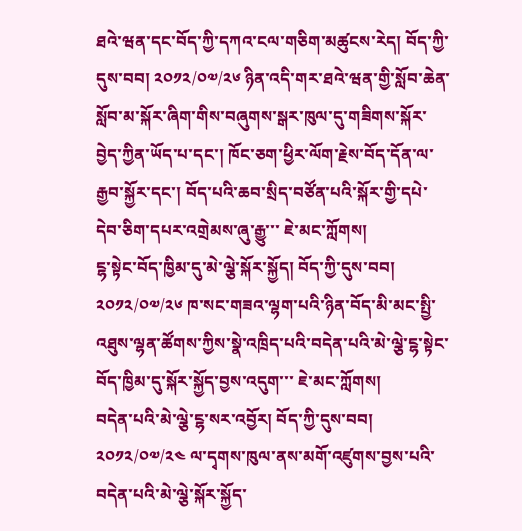ཐའེ་ཝན་དང་བོད་ཀྱི་དཀའ་ངལ་གཅིག་མཚུངས་རེད། བོད་ཀྱི་དུས་བབ། ༢༠༡༢/༠༧/༢༦ ཉིན་འདི་གར་ཐའེ་ཝན་གྱི་སློབ་ཆེན་སློབ་མ་སྐོར་ཞིག་གིས་བཞུགས་སྒར་ཁུལ་དུ་གཟིགས་སྐོར་བྱེད་ཀྱིན་ཡོད་པ་དང་། ཁོང་ཅག་ཕྱིར་ལོག་རྗེས་བོད་དོན་ལ་རྒྱབ་སྐྱོར་དང་། བོད་པའི་ཆབ་སྲིད་བཙོན་པའི་སྐོར་གྱི་དཔེ་དེབ་ཅིག་དཔར་འགྲེམས་ཞུ་རྒྱུ་་་ ཇེ་མང་ཀློགས།
ངྷ་སྟེང་བོད་ཁྱིམ་དུ་མེ་ལྕེ་སྐོར་སྐྱོད། བོད་ཀྱི་དུས་བབ། ༢༠༡༢/༠༧/༢༦ ཁ་སང་གཟའ་ལྷག་པའི་ཉིན་བོད་མི་མང་སྤྱི་འཐུས་ལྷན་ཚོགས་ཀྱིས་སྣེ་འཁྲིད་པའི་བདེན་པའི་མེ་ལྕེ་ངྷ་སྟེང་བོད་ཁྱིམ་དུ་སྐོར་སྐྱོད་བྱས་འདུག་་་ ཇེ་མང་ཀློགས།
བདེན་པའི་མེ་ལྕེ་ངྷ་སར་འབྱོར། བོད་ཀྱི་དུས་བབ། ༢༠༡༢/༠༧/༢༤ ལ་དྭགས་ཁུལ་ནས་མགོ་འཛུགས་བྱས་པའི་བདེན་པའི་མེ་ལྕེ་སྐོར་སྐྱོད་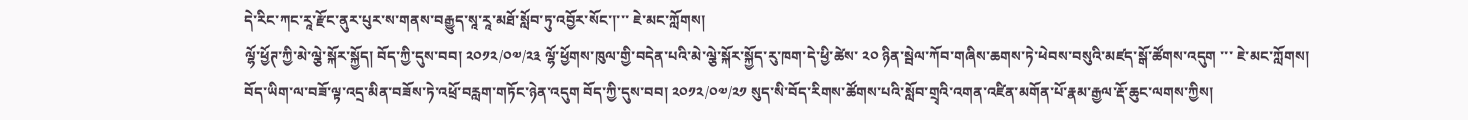དེ་རིང་ཀང་རཱ་རྫོང་ནུར་པུར་ས་གནས་བརྒྱུད་སཱ་རཱ་མཐོ་སློབ་ཏུ་འབྱོར་སོང་།་་་ ཇེ་མང་ཀློགས།
ལྷོ་ཕྱོཊ་ཀྱི་མེ་ལྕེ་སྐོར་སྐྱོད། བོད་ཀྱི་དུས་བབ། ༢༠༡༢/༠༧/༢༣ ལྷོ་ཕྱོགས་ཁུལ་གྱི་བདེན་པའི་མེ་ལྕེ་སྐོར་སྐྱོད་རུ་ཁག་དེ་ཕྱི་ཚེས་ ༢༠ ཉིན་སྦེལ་ཀོབ་གཞིས་ཆགས་ཏེ་ཕེབས་བསུའི་མཛད་སྒོ་ཚོགས་འདུག ་་་ ཇེ་མང་ཀློགས།
བོད་ཡིག་ལ་བཟོ་ལྟ་འདྲ་མིན་བཟོས་ཏེ་འཕྲོ་བརླག་གཏོང་ཉེན་འདུག བོད་ཀྱི་དུས་བབ། ༢༠༡༢/༠༧/༢༡ སུད་སི་བོད་རིགས་ཚོགས་པའི་སློབ་གྲྭའི་འགན་འཛིན་མགོན་པོ་རྣམ་རྒྱལ་རྡོ་ཆུང་ལགས་ཀྱིས།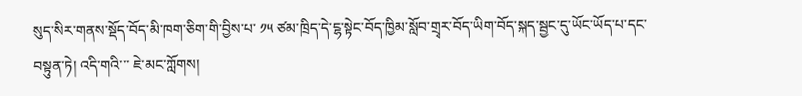སུད་སིར་གནས་སྡོད་བོད་མི་ཁག་ཅིག་གི་བྱིས་པ་ ༡༥ ཙམ་ཁྲིད་དེ་ངྷ་སྟེང་བོད་ཁྱིམ་སློབ་གྲྭར་བོད་ཡིག་བོད་སྐད་སྦྱང་དུ་ཡོང་ཡོད་པ་དང་བསྟུན་ཏེ། འདི་གའི་་་ ཇེ་མང་ཀློགས།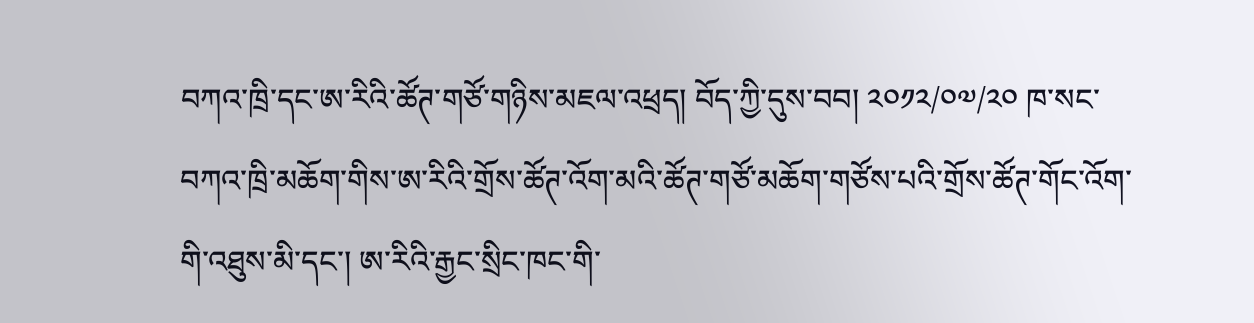བཀའ་ཁྲི་དང་ཨ་རིའི་ཚོཊ་གཙོ་གཉིས་མཇལ་འཕྲད། བོད་ཀྱི་དུས་བབ། ༢༠༡༢/༠༧/༢༠ ཁ་སང་བཀའ་ཁྲི་མཆོག་གིས་ཨ་རིའི་གྲོས་ཚོཊ་འོག་མའི་ཚོཊ་གཙོ་མཆོག་གཙོས་པའི་གྲོས་ཚོཊ་གོང་འོག་གི་འཐུས་མི་དང་། ཨ་རིའི་རྒྱང་སྲིང་ཁང་གི་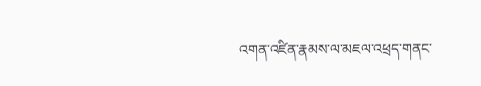འགན་འཛིན་རྣམས་ལ་མཇལ་འཕྲད་གནང་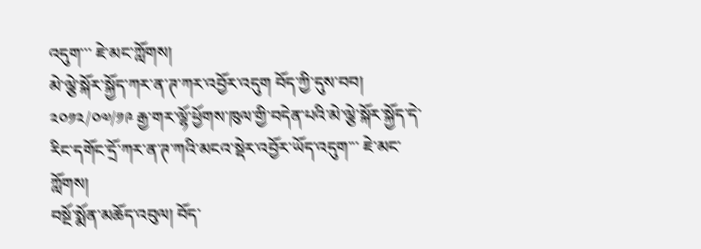འདུག་་་ ཇེ་མང་ཀློགས།
མེ་ལྕེ་སྐོར་སྐྱོད་ཀར་ན་ཊ་ཀར་འབྱོར་འདུག བོད་ཀྱི་དུས་བབ། ༢༠༡༢/༠༧/༡༩ རྒྱ་གར་ལྷོ་ཕྱོགས་ཁུལ་གྱི་བདེན་པའི་མེ་ལྕེ་སྐོར་སྐྱོད་དེ་རིང་དགོང་དྲོ་ཀར་ན་ཊ་ཀའི་མངའ་སྡེར་འབྱོར་ཡོད་འདུག་་་ ཇེ་མང་ཀློགས།
བསྔོ་སྨོན་མཆོད་འབུལ། བོད་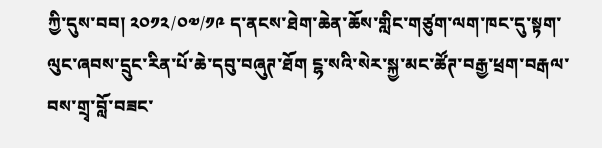ཀྱི་དུས་བབ། ༢༠༡༢/༠༧/༡༩ ད་ནངས་ཐེག་ཆེན་ཆོས་གླིང་གཙུག་ལག་ཁང་དུ་སྟག་ལུང་ཞབས་དྲུང་རིན་པོ་ཆེ་དབུ་བཞུཊ་ཐོག ངྷ་སའི་སེར་སྐྱ་མང་ཚོཊ་བརྒྱ་ཕྲག་བརྒལ་བས་གྲྭ་བློ་བཟང་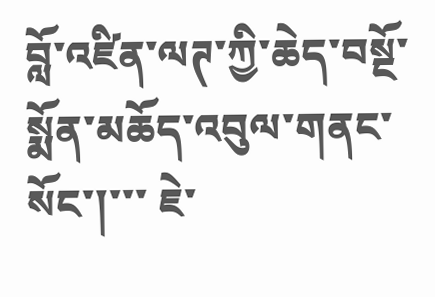བློ་འཛིན་ལཊ་ཀྱི་ཆེད་བསྔོ་སྨོན་མཆོད་འབུལ་གནང་སོང་།་་་ ཇེ་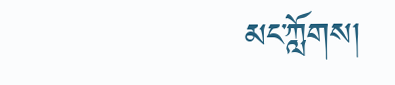མང་ཀློགས།